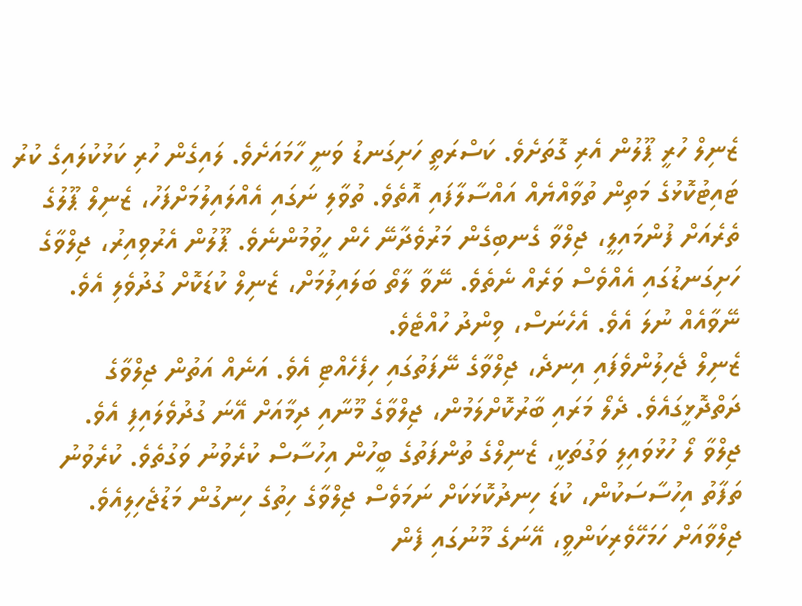ޒެނިލް ހުރީ ޕޫލުން އެރި ގޮތަށެވެ. ކަސްރަތީ ހަށިގަނޑު ވަނީ ހާމައަށެވެ. ލައިގެން ހުރި ކަޅުކުލައިގެ ކުރު ޓައިޓުކޮޅުގެ މަތިން ތުވާއްޔެއް އައްސާލާފައި އޮތެވެ. ތުވާލި ނަގައި އެއްލައިލުމަށްފަހު، ޒެނިލް ޕޫލުގެ ތެރެއަށް ފުންމައިލީ، ޖިލްވާ ގެނބިގެން މަރުވެދާނޭ ހެން ހީވުމުންނެވެ. ޕޫލުން އެރުވިއިރު، ޖިލްވާގެ ހަށިގަނޑުގައި އެއްވެސް ވަރެއް ނެތެވެ. ނޭވާ ލާތޯ ބަލައިލުމަށް، ޒެނިލް ކުޑަކޮށް ގުދުވެލި އެވެ. ނޭވާއެއް ނުލަ އެވެ. އެހެނަސް، ވިންދު ހުއްޓެވެ.
ޒެނިލް ޖެހިލުންވެފައި އިނދެ، ޖިލްވާގެ ނޭފަތުގައި ހިފެހެއްޓި އެވެ. އަނެއް އަތުން ޖިލްވާގެ ދަތްދޮޅީގައެވެ. ދެލޯ މަރައި ބާރުކޮށްލަމުން، ޖިލްވާގެ މޫނާއި ދިމާއަށް އޭނަ ގުދުވެލައިފި އެވެ.
ޖިލްވާ ލޯ ހުޅުވައިލި ވަގުތަކީ، ޒެނިލްގެ ތުންފަތުގެ ބީހުން އިހުސާސް ކުރެވުނު ވަގުތެވެ. ކުރެވުނު ތަފާތު އިހުސާސަކުން، ކުޑަ ހިނދުކޮޅަކަށް ނަމަވެސް ޖިލްވާގެ ހިތުގެ ހިނގުން މަޑުޖެހިލިއެވެ. ޖިލްވާއަށް ހަމަހޭވެރިކަންވީ، އޭނަގެ މޫނުގައި ފެން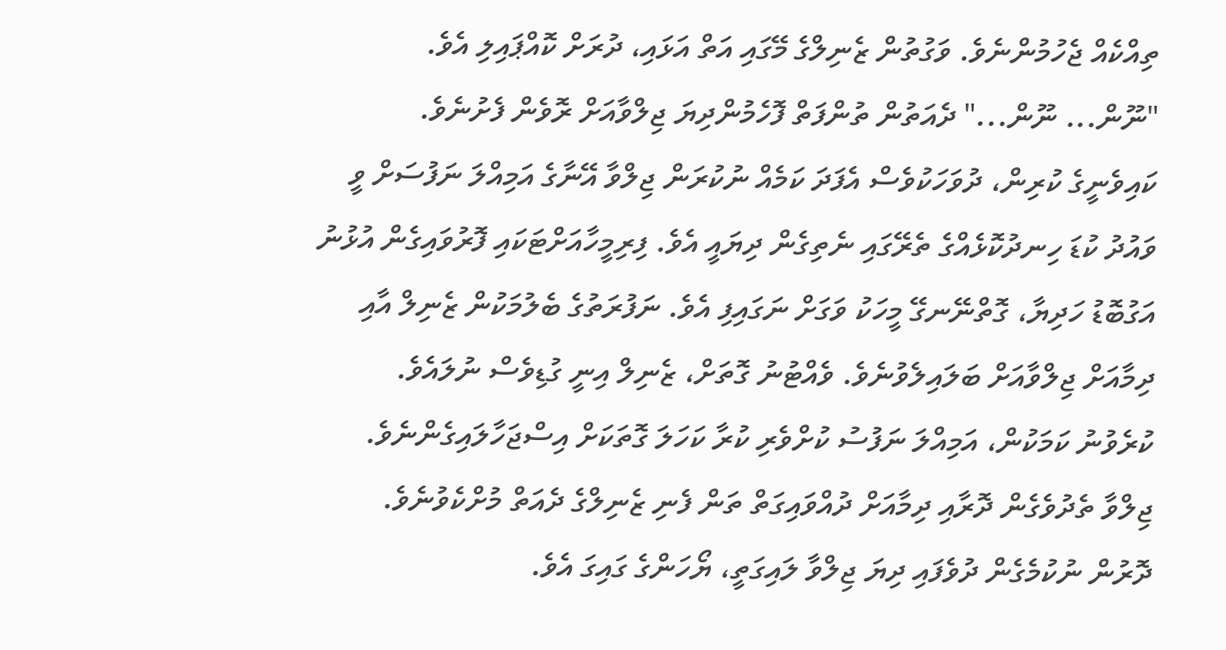ތިއްކެއް ޖެހުމުންނެވެ. ވަގުތުން ޒެނިލްގެ މޭގައި އަތް އަޅައި، ދުރަށް ކޮއްޕައިލި އެވެ.
"ނޫން... ނޫން..." ދެއަތުން ތުންފަތް ފޮހެމުންދިޔަ ޖިލްވާއަށް ރޮވެން ފެށުނެވެ.
ކައިވެނީގެ ކުރިން، ދުވަހަކުވެސް އެފަދަ ކަމެއް ނުކުރަން ޖިލްވާ އޭނާގެ އަމިއްލަ ނަފުސަށް ވީ ވައުދު ކުޑަ ހިނދުކޮޅެއްގެ ތެރޭގައި ނެތިގެން ދިޔައީ އެވެ. ފިރިމީހާއަށްޓަކައި ފޮރުވައިގެން އުޅުނު އަގުބޮޑު ހަދިޔާ، ގޮތްނޭނގޭ މީހަކު ވަގަށް ނަގައިފި އެވެ. ނަފުރަތުގެ ބެލުމަކުން ޒެނިލް އާއި ދިމާއަށް ޖިލްވާއަށް ބަލައިލެވުނެވެ. ވެއްޓުނު ގޮތަށް، ޒެނިލް އިނީ ގުޑިވެސް ނުލައެވެ. ކުރެވުނު ކަމަކުން، އަމިއްލަ ނަފުސު ކުށްވެރި ކުރާ ކަހަލަ ގޮތަކަށް އިސްޖަހާލައިގެންނެވެ. ޖިލްވާ ތެދުވެގެން ދޮރާއި ދިމާއަށް ދުއްވައިގަތް ތަން ފެނި ޒެނިލްގެ ދެއަތް މުށްކެވުނެވެ.
ދޮރުން ނުކުމެގެން ދުވެފައި ދިޔަ ޖިލްވާ ލައިގަތީ، ޔޯހަންގެ ގައިގަ އެވެ.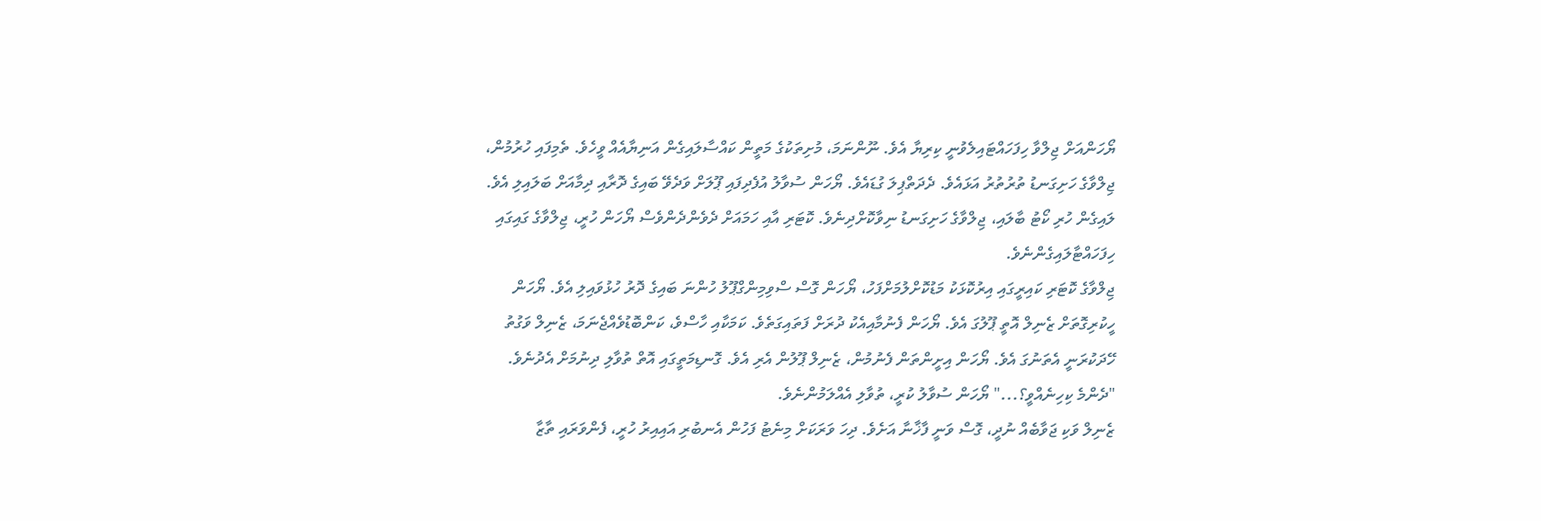ޔޯހަންއަށް ޖިލްވާ ހިފަހައްޓައިލެވުނީ ކިރިޔާ އެވެ. ނޫންނަމަ، މުށިތަކުގެ މަތީން ކައްސާލައިގެން އަނިޔާއެއް ވީހެވެ. ތެމިފައި ހުރުމުން، ޖިލްވާގެ ހަށިގަނޑު ތުރުތުރު އަޅައެވެ. ދެދަތްޕިލަ ގުޑައެވެ. ޔޯހަން ސުވާލު އުފެދިފައި ޕޫލަށް ވަދެވޭ ބައިގެ ދޮރާއި ދިމާއަށް ބަލައިލި އެވެ. ލައިގެން ހުރި ކޯޓު ބާލައި، ޖިލްވާގެ ހަށިގަނޑު ނިވާކޮށްދިނެވެ. ކޮޓަރި އާއި ހަމައަށް ދެވެންދެންވެސް ޔޯހަން ހުރީ، ޖިލްވާގެ ގައިގައި ހިފަހައްޓާލައިގެންނެވެ.
ޖިލްވާގެ ކޮޓަރި ކައިރީގައި އިރުކޮޅަކު މަޑުކޮށްލުމަށްފަހު، ޔޯހަން ގޮސް ސްވިމިންގްޕޫލު ހުންނަ ބައިގެ ދޮރު ހުޅުވައިލި އެވެ. ޔޯހަން ހީކުރިގޮތަށް ޒެނިލް އޮތީ ޕޫލުގަ އެވެ. ޔޯހަން ފެނުމާއިއެކު ދުރަށް ފަތައިގަތެވެ. ކަމަކާއި ހާސްވެ، ކަންބޮޑުވެއްޖެނަމަ، ޒެނިލް ވަގުތު ހޭދަކުރަނީ އެތަނުގަ އެވެ. ޔޯހަން އިށީންތަން ފެނުމުން، ޒެނިލް ޕޫލުން އެރި އެވެ. ގޮނޑިމަތީގައި އޮތް ތުވާލި ދިނުމަށް އެދުނެވެ.
"ދެންމެ ކިހިނެއްވީ؟..." ޔޯހަން ސުވާލު ކުރީ، ތުވާލި އެއްލަމުންނެވެ.
ޒެނިލް ވަކި ޖަވާބެއް ނުދީ، ގޮސް ވަނީ ފާޚާނާ އަށެވެ. ދިހަ ވަރަކަށް މިނެޓު ފަހުން އެނބުރި އައިއިރު ހުރީ، ފެންވަރައި ތާޒާ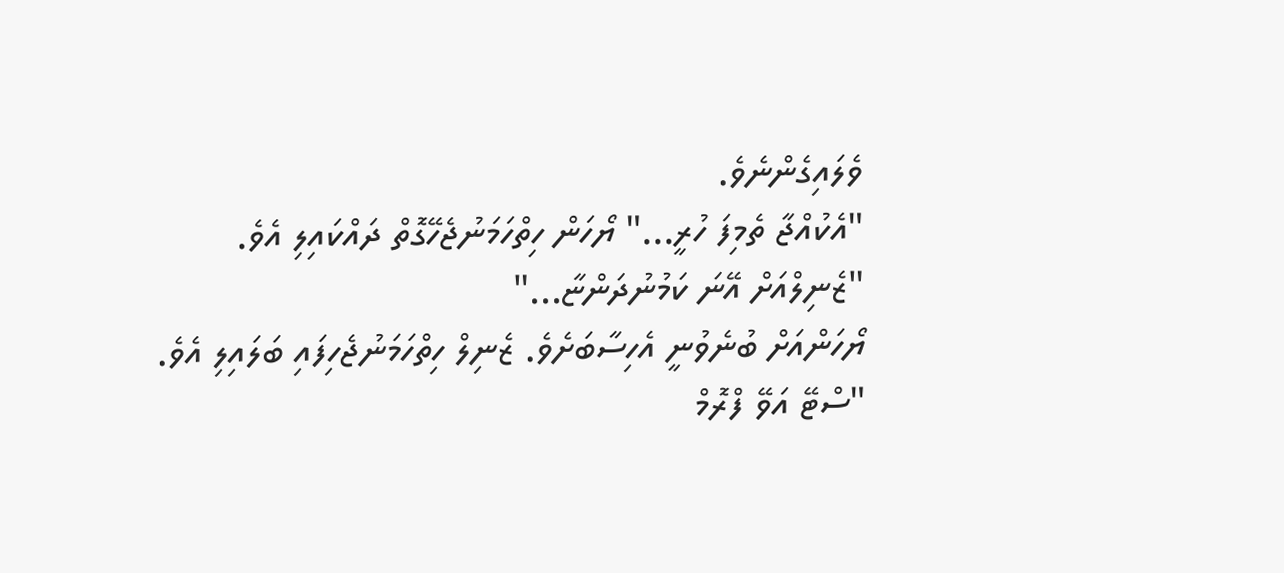ވެލައިގެންނެވެ.
"އެކުއްޖާ ތެމިފަ ހުރީ..." ޔޯހަން ހިތްހަމަނުޖެހޭގޮތް ދައްކައިލި އެވެ. "ޒެނިލްއަށް އޭނަ ކަމުނުދަންޏާ..."
ޔޯހަންއަށް ބުނެވުނީ އެހިސާބަށެވެ. ޒެނިލް ހިތްހަމަނުޖެހިފައި ބަލައިލި އެވެ.
"ސްޓޭ އަވޭ ފްރޮމް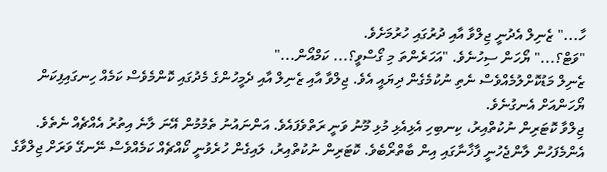ހާ..." ޒެނިލް އެދުނީ ޖިލްވާ އާއި ދުރުގައި ހުރުމަށެވެ.
"ވަޓް؟..." ޔޯހަން ސިހުނެވެ. "އަހަރެންތަ މި ގޯސްވީ؟... ކަމްއޯން..."
ޒެނިލް މަޑުކޮށްލުމެއްވެސް ނެތި ނުކުމެގެން ދިޔައީ އެވެ. ޖިލްވާ އާއި ޒެނިލް އާއި ދެމީހުންގެ މެދުގައި ކޮންމެވެސް ކަމެއް ހިނގައިފިކަން ޔޯހަންއަށް އެނގުނެވެ.
ޖިލްވާ ކޮޓަރިން ނުކުތްއިރު، ކިނބިހި އެޅިއެޅި މުޅި މޫނު ވަނީ ރަތްވެފައެވެ. އަންނައުނު ތެމުމުން އޭނަ ލާނެ އިތުރު އެއްޗެއް ނެތެވެ. އެންމެފަހުން ލާންޖެހުނީ ފާޚާނާގައި އިން ބާތްރޯބެވެ. ކޮޓަރިން ނުކުތްއިރު، ލައިގެން ހުރެވުނީ ކޯއްޗެއް ކަމެއްވެސް ނޭނގޭ ވަރަށް ޖިލްވާގެ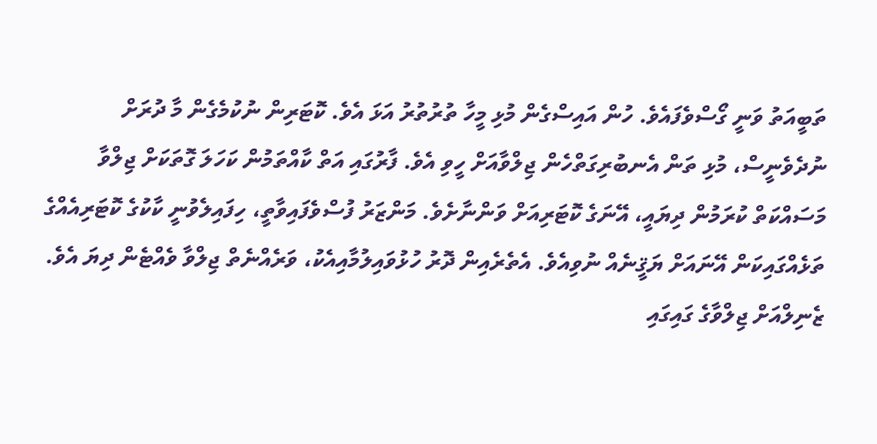ތަބީއަތު ވަނީ ގޯސްވެފައެވެ. ހުން އައިސްގެން މުޅި މީހާ ތުރުތުރު އަޅަ އެވެ. ކޮޓަރިން ނުކުމެގެން މާ ދުރަށް ނުދެވެނީސް، މުޅި ތަން އެނބުރިގަތްހެން ޖިލްވާއަށް ހީވި އެވެ. ފާރުގައި އަތް ކާއްތަމުން ކަހަލަ ގޮތަކަށް ޖިލްވާ މަސައްކަތް ކުރަމުން ދިޔައީ، އޭނަގެ ކޮޓަރިއަށް ވަންނާށެވެ. މަންޒަރު ފުސްވެފައިވާތީ، ހިފައިލެވުނީ ކާކުގެ ކޮޓަރިއެއްގެ ތަޅެއްގައިކަން އޭނައަށް ޔަޤީނެއް ނުވިއެވެ. އެތެރެއިން ދޮރު ހުޅުވައިލުމާއިއެކު، ވަރެއްނެތް ޖިލްވާ ވެއްޓެން ދިޔަ އެވެ.
ޒެނިލްއަށް ޖިލްވާގެ ގައިގައި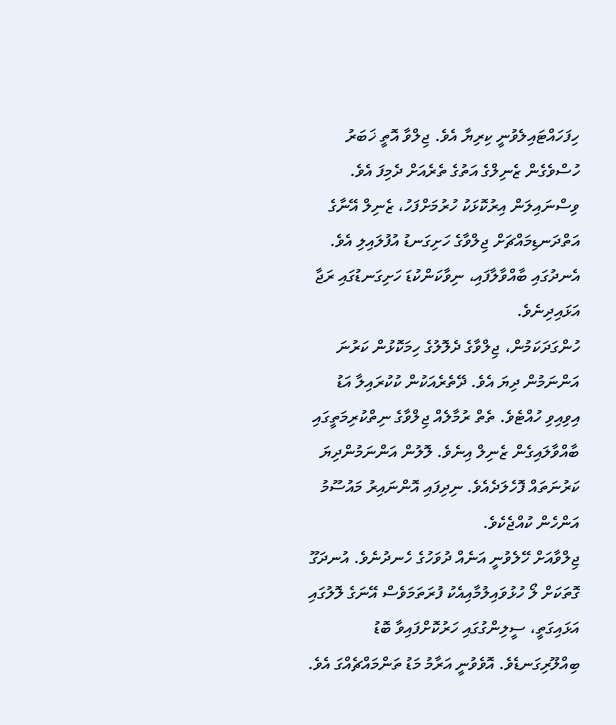ހިފަހައްޓައިލެވުނީ ކިރިޔާ އެވެ. ޖިލްވާ އޮތީ ޚަބަރު ހުސްވެގެން ޒެނިލްގެ އަތުގެ ތެރެއަށް ދެމިފަ އެވެ. ވިސްނައިލަން އިރުކޮޅަކު ހުރުމަށްފަހު، ޒެނިލް އޭނާގެ އަތްދަނޑިމައްޗަށް ޖިލްވާގެ ހަށިގަނޑު އުފުލައިލި އެވެ. އެނދުގައި ބާއްވާލާފައި، ނިވާކަންކުޑަ ހަށިގަނޑުގައި ރަޖާ އަޅައިދިނެވެ.
ހުންގަދަކަމުން، ޖިލްވާގެ ދެލޮލުގެ ހިމަކޮޅުން ކަރުނަ އަންނަމުން ދިޔަ އެވެ. ދޭތެރެއަކުން ކުކުރައިލާ އަޑު އިވިއިވި ހުއްޓެވެ. ތެތް ރުމާލެއް ޖިލްވާގެ ނިތްކުރިމަތީގައި ބާއްވާލައިގެން ޒެނިލް އިނެވެ. ލޮލުން އަންނަމުންދިޔަ ކަރުނަތައް ފޮހެލަދެއެވެ. ނިދިފައި އޮންނައިރު މައުސޫމު އަންހެން ކުއްޖެކެވެ.
ޖިލްވާއަށް ހޭލެވުނީ އަނެއް ދުވަހުގެ ހެނދުނެވެ. އުނދަގޫ ގޮތަކަށް ލޯ ހުޅުވައިލުމާއިއެކު ފުރަތަމަވެސް އޭނަގެ ލޮލުގައި އަޅައިގަތީ، ސީލިންގުގައި ހަރުކޮށްފައިވާ ބޮޑު ބިއްލޫރިގަނޑެވެ. އޮވެވުނީ އަރާމު މަޑު ތަންމައްޗެއްގަ އެވެ.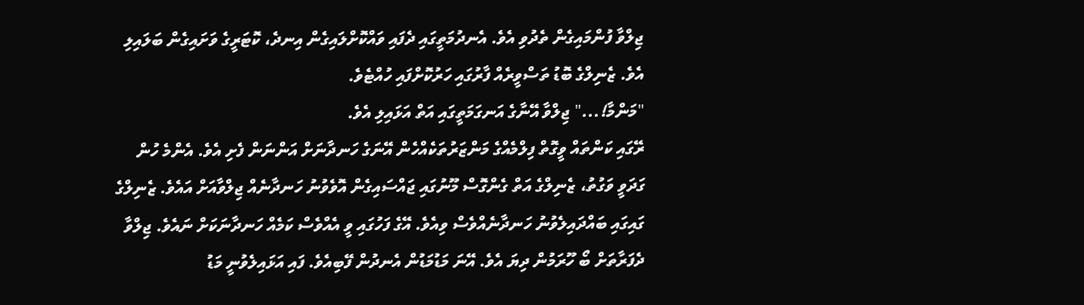ޖިލްވާ ފުންމައިގެން ތެދުވި އެވެ. އެނދުމަތީގައި ދެފައި ވައްކޮށްލައިގެން އިނދެ، ކޮޓަރީގެ ވަށައިގެން ބަލައިލި އެވެ. ޒެނިލްގެ ބޮޑު ތަސްވީރެއް ފާރުގައި ހަރުކޮށްފައި ހުއްޓެވެ.
"މަންމާ!..." ޖިލްވާ އޭނާގެ އަނގަމަތީގައި އަތް އަޅައިލި އެވެ.
ރޭގައި ކަންތައް ވީގޮތް ފިލްމެއްގެ މަންޒަރުތަކެއްހެން އޭނަގެ ހަނދާނަށް އަންނަން ފެށި އެވެ. އެންމެ ހުން ގަދަވީ ވަގުތު، ޒެނިލްގެ އަތް ގެންގޮސް މޫނުގައި ޖައްސައިގެން އޮވެވުނު ހަނދާނެއް ޖިލްވާއަށް އައެވެ. ޒެނިލްގެ ގައިގައި ބައްދައިލެވުނު ހަނދާނެއްވެސް ވިއެވެ. އޭގެ ފަހުގައި ވީ އެއްވެސް ކަމެއް ހަނދާނަކަށް ނައެވެ. ޖިލްވާ ދެފަރާތަށް ބޯ ހޫރަމުން ދިޔަ އެވެ. އޭނަ މަޑުމަޑުން އެނދުން ފޭބިއެވެ. ފައި އަޅައިލެވުނީ މަޑު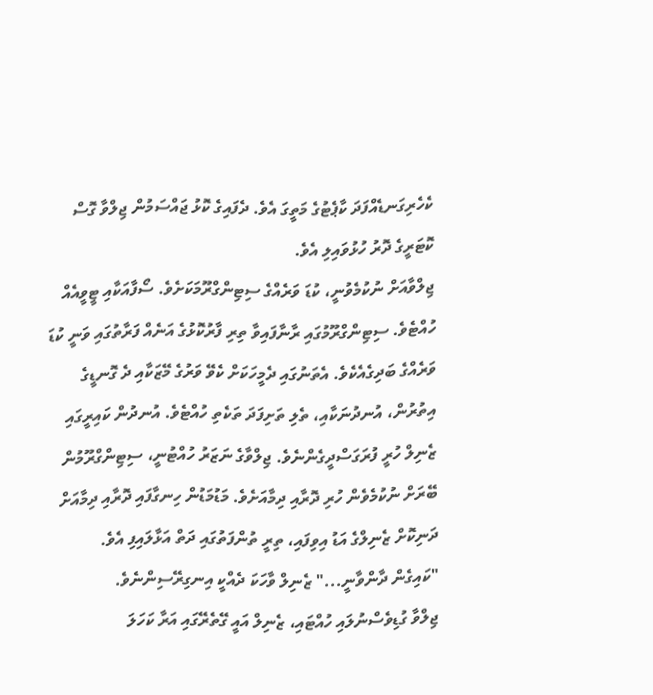ކެހެރިގަނޑެއްފަދަ ކާޕެޓުގެ މަތީގަ އެވެ. ދެފައިގެ ކޮޅު ޖައްސަމުން ޖިލްވާ ގޮސް ކޮޓަރީގެ ދޮރު ހުޅުވައިލި އެވެ.
ޖިލްވާއަށް ނުކުމެވުނީ، ކުޑަ ވަރެއްގެ ސިޓިންގްރޫމަކަށެވެ. ސޯފާއަކާއި ޓީވީއެއް ހުއްޓެވެ. ސިޓިންގްރޫމުގައި ރާނާފައިވާ ތިރި ފާރުކޮޅުގެ އަނެއް ފަރާތުގައި ވަނީ ކުޑަ ވަރެއްގެ ބަދިގެއެކެވެ. އެތަނުގައި ދެމީހަކަށް ކެވޭ ވަރުގެ މޭޒަކާއި ދެ ގޮނޑީގެ އިތުރުން، އުނދުނަކާއި، ތެލި ތަށިފަދަ ތަކެތި ހުއްޓެވެ. އުނދުން ކައިރީގައި ޒެނިލް ހުރީ ފުރަގަސްދީގެންނެވެ. ޖިލްވާގެ ނަޒަރު ހުއްޓުނީ، ސިޓިންގްރޫމުން ބޭރަށް ނުކުމެވެން ހުރި ދޮރާއި ދިމާއަށެވެ. މަޑުމަޑުން ހިނގާފައި ދޮރާއި ދިމާއަށް ދަނިކޮށް ޒެނިލްގެ އަޑު އިވިފައި، ތިރީ ތުންފަތުގައި ދަތް އަޅާލައިފި އެވެ.
"ކައިގެން ދާންވާނީ..." ޒެނިލް ވާހަކަ ދެއްކީ އިނގިރޭސިންނެވެ.
ޖިލްވާ ގުޑިވެސްނުލައި ހުއްޓައި، ޒެނިލް އައީ ގޭތެރޭގައި އަރާ ކަހަލަ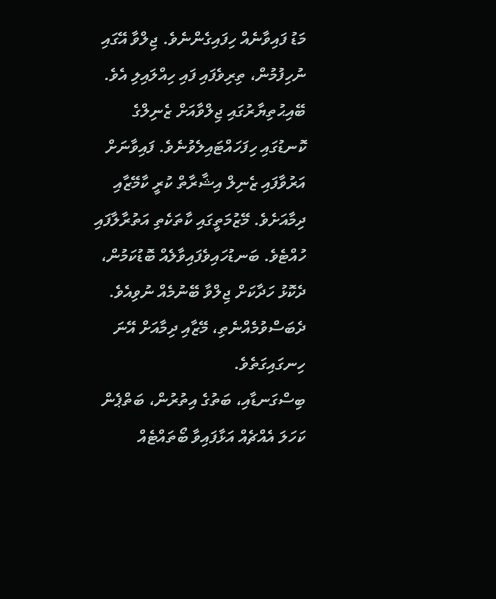މަޑު ފައިވާނެއް ހިފައިގެންނެވެ. ޖިލްވާ އޭގައި ނުހިފުމުން، ތިރިވެފައި ފައި ހިއްލައިލި އެވެ. ބޭއިޙުތިޔާރުގައި ޖިލްވާއަށް ޒެނިލްގެ ކޮނޑުގައި ހިފަހައްޓައިލެވުނެވެ. ފައިވާނަށް އަރުވާފައި ޒެނިލް އިޝާރާތް ކުރީ ކާމޭޒާއި ދިމާއަށެވެ. މޭޒުމަތީގައި ކާތަކެތި އަތުރާލާފައި ހުއްޓެވެ. ބަނޑުހައިވެފައިވާލެއް ބޮޑުކަމުން، ދެކޮޅު ހަދާކަށް ޖިލްވާ ބޭނުމެއް ނުވިއެވެ. ދެބަސްވުމެއްނެތި، މޭޒާއި ދިމާއަށް އޭނަ ހިނގައިގަތެވެ.
ބިސްގަނޑާއި، ބަތުގެ އިތުރުން، ބަތްޕެން ކަހަލަ އެއްޗެއް އަޅާފައިވާ ބޯތައްޓެއް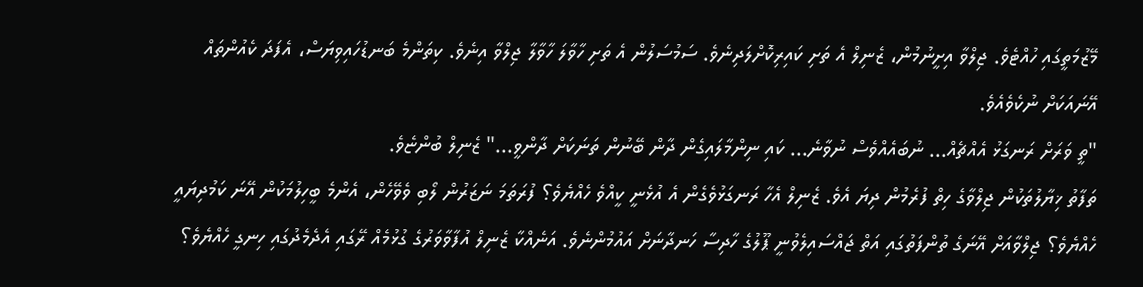މޭޒުމަތީގައި ހުއްޓެވެ. ޖިލްވާ އިށީނުމުން، ޒެނިލް އެ ތަށި ކައިރިކޮށްލަދިނެވެ. ސަމުސަލުން އެ ތަށި ހާވާލަ ހާވާލާ ޖިލްވާ އިނެވެ. ކިތަންމެ ބަނޑުހައިވިޔަސް، އެފަދަ ކެއުންތައް އޭނައަކަށް ނުކެވެއެވެ.
"ތީ ވަރަށް ރަނގަޅު އެއްޗެއް... ނުބައެއްވެސް ނުވާނެ... ކައި ނިންމާލައިގެން ދާން ބޭނުން ތަނަކަށް ދާންވީ..." ޒެނިލް ބުންޏެވެ.
ތަފާތު ޚިޔާލުތަކުން ޖިލްވާގެ ހިތް ފުރެމުން ދިޔަ އެވެ. ޒެނިލް އެހާ ރަނގަޅުވެގެން އެ އުޅެނީ ކީއްވެ ހެއްޔެވެ؟ ފުރަތަމަ ނަޒަރުން ލޯބި ވެވޭހެން، އެންމެ ބީހިލުމަކުން އޭނަ ކަމުދިޔައީ ހެއްޔެވެ؟ ޖިލްވާއަށް އޭނަގެ ތުންފަތުގައި އަތް ޖައްސައިލެވުނީ ޕޫލުގެ ހާދިސާ ހަނދާނަށް އައުމުންނެވެ. އަނެއްކާ ޒެނިލް އުފާވާވަރުގެ ގުޅުމެއް ރޭގައި އެދެމެދުގައި ހިނގީ ހެއްޔެވެ؟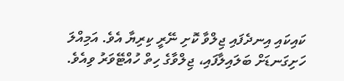ކައިކައި އިނދެފައި ޖިލްވާ ކޮށި ނޭރީ ކިރިޔާ އެވެ. އަމިއްލަ ހަށިގަނޑަށް ބަލައިލާފައި، ޖިލްވާގެ ހިތް ހުއްޓޭވަރު ވިއެވެ.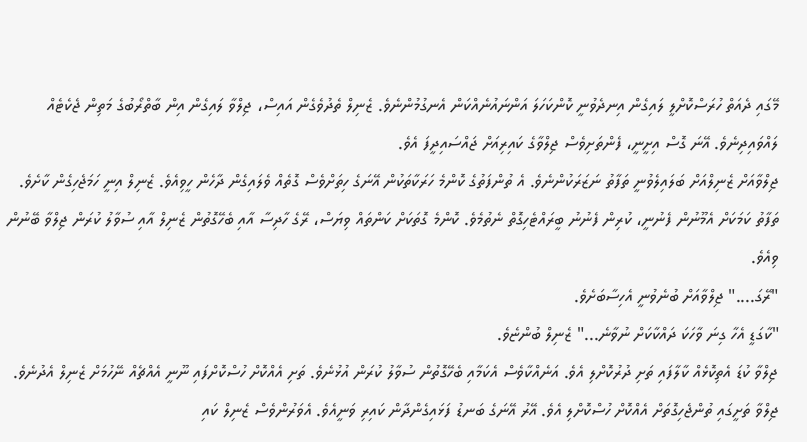މޭގައި ދެއަތް ހުރަސްކޮށްލީ ލައިގެން އިނދެވުނީ ކޮންކަހަލަ އަންނައުނެއްކަން އެނގުމުންނެވެ. ޒެނިލް ތެދުވެގެން އައިސް، ޖިލްވާ ލައިގެން އިން ބާތްރޯބުގެ މަތިން ޖެކެޓެއް ލައްވައިދިނެވެ. އޭނަ ގޮސް އިށީނީ، ފެންތަށިވެސް ޖިލްވާގެ ކައިރިއަށް ޖައްސައިދީފަ އެވެ.
ޖިލްވާއަށް ޒެނިލްއަށް ބަލައިލެވުނީ ތަފާތު ނަޒަރަކުންނެވެ. އެ ތުންފަތުގެ ކޮންމެ ހަރަކާތަކުން އޭނަގެ ހިތަށްވެސް ގޮތެއް ވެލައިގެން ދާހެން ހީވިއެވެ. ޒެނިލް އިނީ ހަމަޖެހިގެން ކާށެވެ. ތަފާތު ކަމަކަށް އެމޫނުން ފެނުނީ، ކުރިން ފެނުނު ބީރައްޓެހިގޮތް ނެތުމެވެ. ކޮންމެ ގޮތަކަށް ކަންތައް ވިޔަސް، ރޭގެ ހާދިސާ އާއި ބެހޭގޮތުން ޒެނިލް އާއި ސުވާލު ކުރަން ޖިލްވާ ބޭނުން ވިއެވެ.
"ރޭގަ...." ޖިލްވާއަށް ބުނެވުނީ އެހިސާބަށެވެ.
"ކާގަޑީ އެހާ ގިނަ ވާހަކަ ދައްކާކަށް ނުވާނެ..." ޒެނިލް ބުންޏެވެ.
ޖިލްވާ ކުޑަ އެތިކޮޅެއް ކާލާފައި ތަށި ދުރުކޮށްލި އެވެ. އަނެއްކާވެސް އެކަމާއި ބެހޭގޮތުން ސުވާލު ކުރަން އުޅުނެވެ. ތަށި އެއްކޮށް ހުސްކޮށްފައި ނޫނީ އެއްޗެއް ނޭހުމަށް ޒެނިލް އެދުނެވެ. ޖިލްވާ ތަށީގައި ތުންޖެހިގޮތަށް އެއްކޮށް ހުސްކޮށްލި އެވެ. އޭރު އޭނަގެ ބަނޑު ފަޅައިގެންދާން ކައިރި ވަނީއެވެ. އެވަރުންވެސް ޒެނިލް ކައި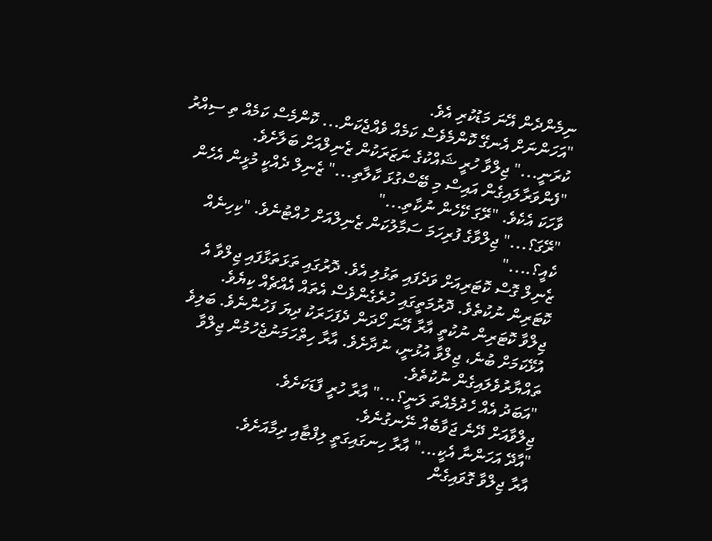ނިމެންދެން އޭނަ މަޑުކުރި އެވެ.
"އަހަންނަށް އެނގޭ ކޮންމެވެސް ކަމެއް ވެއްޖެކަން... ކޮންމެސް ކަމެއް ތި ސިއްރު ކުރަނީ..." ޖިލްވާ ހުރީ ޝައްކުގެ ނަޒަރަކުން ޒެނިލްއަށް ބަލާށެވެ.
"ފެންވަރާލައިގެން އައިސް މި ބޭސްގުޅަ ކާލާތި..." ޒެނިލް ދެއްކީ މުޅީން އެހެން ވާހަކަ އެކެވެ. "ރޭގަ ކޭހެން ނުކާތި..."
"ރޭގަ؟..." ޖިލްވާގެ ފުރިހަމަ ސަމާލުކަން ޒެނިލްއަށް ހުއްޓުނެވެ. "ކިހިނެއް ކެއީ؟...."
ޒެނިލް ގޮސް ކޮޓަރިއަށް ވަދެފައި ތަޅުލި އެވެ. ދޮރުގައި ތަޅަތަޅާފައި ޖިލްވާ އެ ކޮޓަރިން ނުކުތެވެ. ދޮރުމަތީގައި ހުރެގެންވެސް އެތައް އެއްޗެއް ކިޔެވެ.
ޖިލްވާ ކޮޓަރިން ނުކުތީ އާރާ އޭނަ ހޯދަން ދެފަހަރަކު ދިޔަ ފަހުންނެވެ. ބަލިވެ އުޅޭކަމަށް ބުނެ، ޖިލްވާ އުޅުނީ، ނުދާށެވެ. އާރާ ހިތްހަމަނުޖެހުމުން ޖިލްވާ ތައްޔާރުވެލައިގެން ނުކުތެވެ.
"އަބަދު އެއް ހެދުމެއްތަ ލަނީ؟..." އާރާ ހުރީ ފާޑަކަށެވެ.
ޖިލްވާއަށް ދޭނެ ޖަވާބެއް ނޭނގުނެވެ.
"އާދޭ އަހަންނާ އެކީ..." އާރާ ހިނގައިގަތީ ލިފްޓާއި ދިމާއަށެވެ.
އާރާ ޖިލްވާ ގޮވައިގެން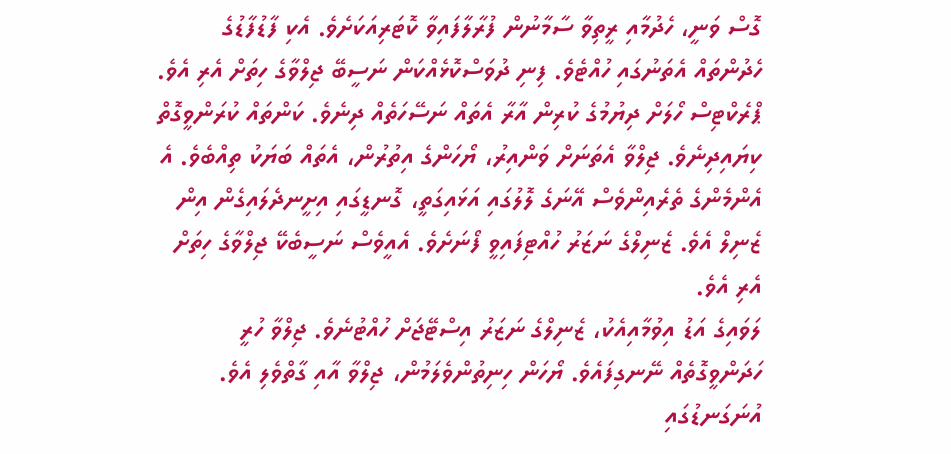ގޮސް ވަނީ، ހެދުމާއި ރީތިވާ ސާމާނުން ފުރާލާފައިވާ ކޮޓަރިއަކަށެވެ. އެކި ފާޑުފާޑުގެ ހެދުންތައް އެތަނުގައި ހުއްޓެވެ. ފިނި ދުވަސްކޮޅެއްކަން ނަސީބޭ ޖިލްވާގެ ހިތަށް އެރި އެވެ.
ޕްރެކްޓިސް ހޯލަށް ދިޔުމުގެ ކުރިން އާރާ އެތައް ނަސޭހަތެއް ދިނެވެ. ކަންތައް ކުރަންވީގޮތް ކިޔައިދިނެވެ. ޖިލްވާ އެތަނަށް ވަންއިރު، ޔޯހަންގެ އިތުރުން، އެތައް ބަޔަކު ތިއްބެވެ. އެ އެންމެންގެ ތެރެއިންވެސް އޭނަގެ ލޮލުގައި އަޅައިގަތީ، ގޮނޑީގައި އިށީނދެލައިގެން އިން ޒެނިލް އެވެ. ޒެނިލްގެ ނަޒަރު ހުއްޓިފައިވީ ފޯނަށެވެ. އެއީވެސް ނަސީބެކޭ ޖިލްވާގެ ހިތަށް އެރި އެވެ.
ލަވައިގެ އަޑު އިވުމާއިއެކު، ޒެނިލްގެ ނަޒަރު އިސްޓޭޖަށް ހުއްޓުނެވެ. ޖިލްވާ ހުރީ ހަދަންވީގޮތެއް ނޭނގިފައެވެ. ޔޯހަން ހިނިތުންވެލަމުން، ޖިލްވާ އާއި ގާތްވެލި އެވެ. އުނަގަނޑުގައި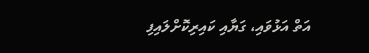އަތް އަޅުވައި، ގަޔާއި ކައިރިކޮށްލައިފި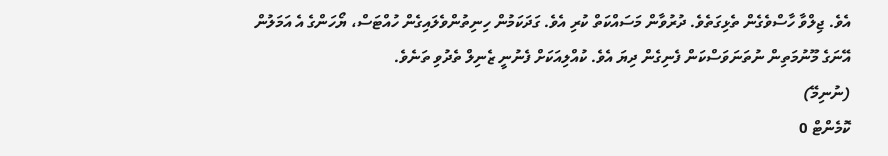އެވެ. ޖިލްވާ ހާސްވެގެން ތެޅިގަތެވެ. ދުރުވާން މަސައްކަތް ކުރި އެވެ. ގަދަކަމުން ހިނިތުންވެލައިގެން ހުއްޓަސް، ޔޯހަންގެ އެ އަމަލުން އޭނަގެ މޫނުމަތިން ނުތަނަވަސްކަން ފެނިގެން ދިޔަ އެވެ. ކުއްލިއަކަށް ފެނުނީ ޒެނިލް ތެދުވި ތަނެވެ.
(ނުނިމޭ)
ކޮމެންޓް 0